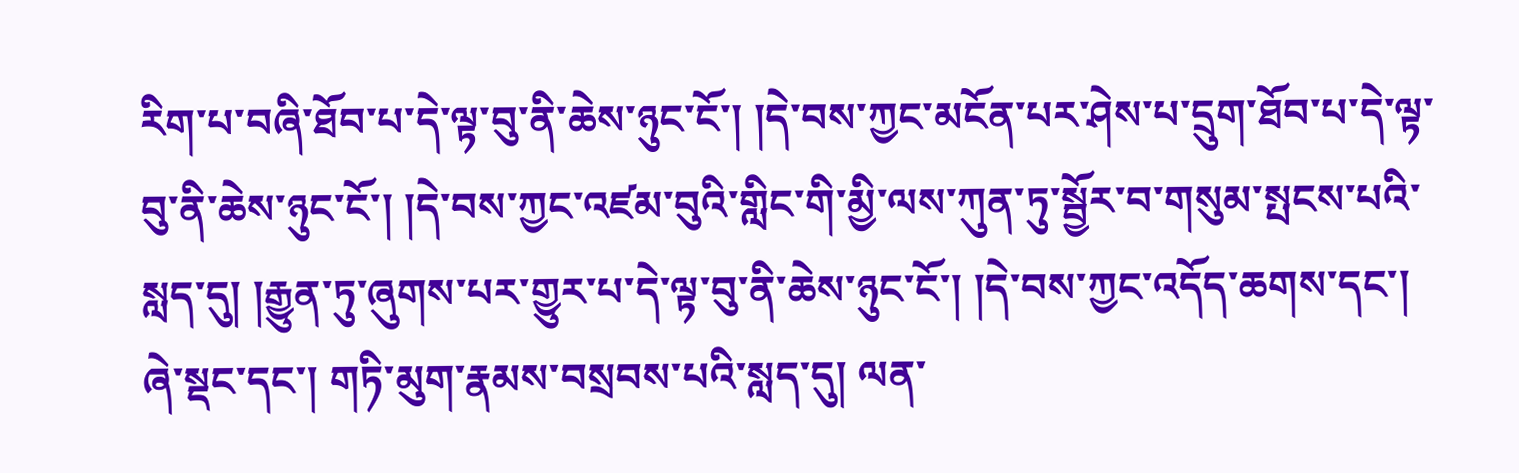རིག་པ་བཞི་ཐོབ་པ་དེ་ལྟ་བུ་ནི་ཆེས་ཉུང་ངོ་། །དེ་བས་ཀྱང་མངོན་པར་ཤེས་པ་དྲུག་ཐོབ་པ་དེ་ལྟ་བུ་ནི་ཆེས་ཉུང་ངོ་། །དེ་བས་ཀྱང་འཛམ་བུའི་གླིང་གི་མྱི་ལས་ཀུན་ཏུ་སྦྱོར་བ་གསུམ་སྤངས་པའི་སླད་དུ། །རྒྱུན་ཏུ་ཞུགས་པར་གྱུར་པ་དེ་ལྟ་བུ་ནི་ཆེས་ཉུང་ངོ་། །དེ་བས་ཀྱང་འདོད་ཆགས་དང་། ཞེ་སྡང་དང་། གཏི་མུག་རྣམས་བསྲབས་པའི་སླད་དུ། ལན་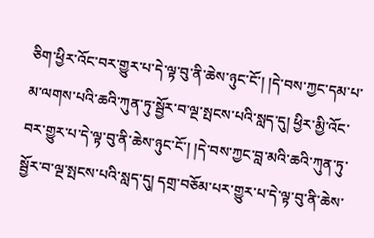ཅིག་ཕྱིར་འོང་བར་གྱུར་པ་དེ་ལྟ་བུ་ནི་ཆེས་ཉུང་ངོ་། །དེ་བས་ཀྱང་དམ་པ་མ་ལགས་པའི་ཆའི་ཀུན་ཏུ་སྦྱོར་བ་ལྔ་སྤངས་པའི་སླད་དུ། ཕྱིར་མྱི་འོང་བར་གྱུར་པ་དེ་ལྟ་བུ་ནི་ཆེས་ཉུང་ངོ་། །དེ་བས་ཀྱང་བླ་མའི་ཆའི་ཀུན་ཏུ་སྦྱོར་བ་ལྔ་སྤངས་པའི་སླད་དུ། དགྲ་བཅོམ་པར་གྱུར་པ་དེ་ལྟ་བུ་ནི་ཆེས་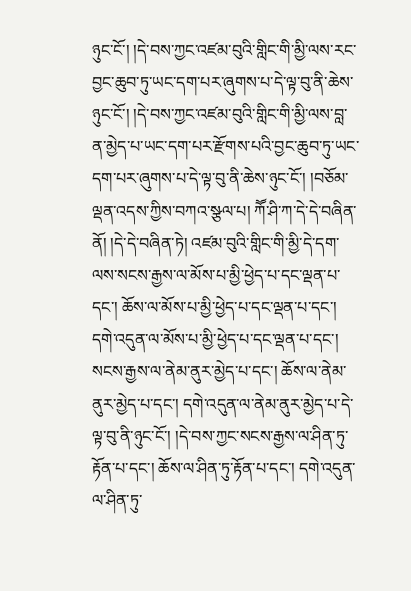ཉུང་ངོ་། །དེ་བས་ཀྱང་འཛམ་བུའི་གླིང་གི་མྱི་ལས་རང་བྱང་ཆུབ་ཏུ་ཡང་དག་པར་ཞུགས་པ་དེ་ལྟ་བུ་ནི་ཆེས་ཉུང་ངོ་། །དེ་བས་ཀྱང་འཛམ་བུའི་གླིང་གི་མྱི་ལས་བླ་ན་མྱེད་པ་ཡང་དག་པར་རྫོགས་པའི་བྱང་ཆུབ་ཏུ་ཡང་དག་པར་ཞུགས་པ་དེ་ལྟ་བུ་ནི་ཆེས་ཉུང་ངོ་། །བཅོམ་ལྡན་འདས་ཀྱིས་བཀའ་སྩལ་པ། ཀཽ་ཤི་ཀ་དེ་དེ་བཞིན་ནོ། །དེ་དེ་བཞིན་ཏེ། འཛམ་བུའི་གླིང་གི་མྱི་དེ་དག་ལས་སངས་རྒྱས་ལ་མོས་པ་མྱི་ཕྱེད་པ་དང་ལྡན་པ་དང་། ཆོས་ལ་མོས་པ་མྱི་ཕྱེད་པ་དང་ལྡན་པ་དང་། དགེ་འདུན་ལ་མོས་པ་མྱི་ཕྱེད་པ་དང་ལྡན་པ་དང་། སངས་རྒྱས་ལ་ནེམ་ནུར་མྱེད་པ་དང་། ཆོས་ལ་ནེམ་ནུར་མྱེད་པ་དང་། དགེ་འདུན་ལ་ནེམ་ནུར་མྱེད་པ་དེ་ལྟ་བུ་ནི་ཉུང་ངོ་། །དེ་བས་ཀྱང་སངས་རྒྱས་ལ་ཤིན་ཏུ་རྟོན་པ་དང་། ཆོས་ལ་ཤིན་ཏུ་རྟོན་པ་དང་། དགེ་འདུན་ལ་ཤིན་ཏུ་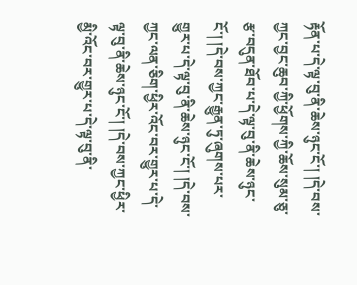རྟོན་པ་དེ་ལྟ་བུ་ནི་ཆེས་ཉུང་ངོ་། །དེ་བས་ཀྱང་བྱང་ཆུབ་ཀྱི་ཕྱོགས་ཀྱི་ཆོས་སུམ་ཅུ་རྩ་བདུན་ཐོབ་པ་དེ་ལྟ་བུ་ནི་ཆེས་ཉུང་ངོ་། །དེ་བས་ཀྱང་རྒྱུན་ཏུ་ཞུགས་པར་གྱུར་པ་དེ་ལྟ་བུ་ནི་ཆེས་ཉུང་ངོ་། །དེ་བས་ཀྱང་ལན་ཅིག་ཕྱིར་འོང་བར་གྱུར་པ་དེ་ལྟ་བུ་ནི་ཆེས་ཉུང་ངོ་། །དེ་བས་ཀྱང་ཕྱིར་མྱི་འོང་བར་གྱུར་པ་དེ་ལྟ་བུ་ནི་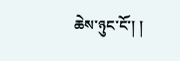ཆེས་ཉུང་ངོ་། །